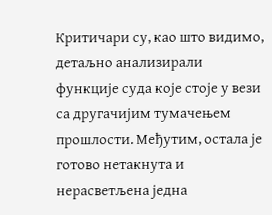Критичари су, као што видимо, детаљно анализирали функције суда које стоје у вези са другачијим тумачењем прошлости. Међутим, остала је готово нетакнута и нерасветљена једна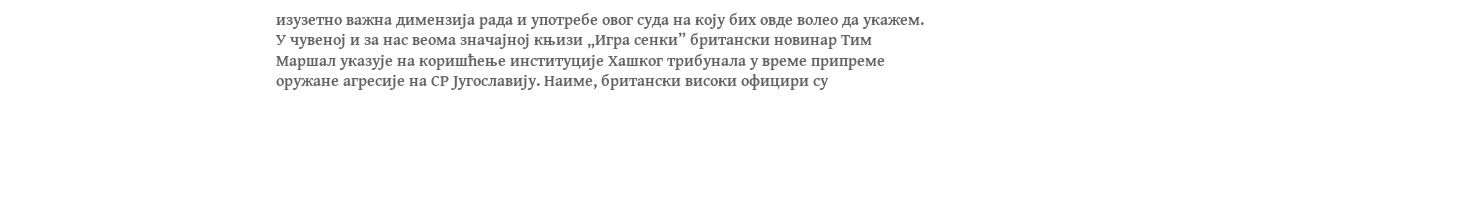изузетно важна димензија рада и употребе овог суда на коју бих овде волео да укажем.
У чувеној и за нас веома значајној књизи „Игра сенки” британски новинар Тим Маршал указује на коришћење институције Хашког трибунала у време припреме оружане агресије на СР Југославију. Наиме, британски високи официри су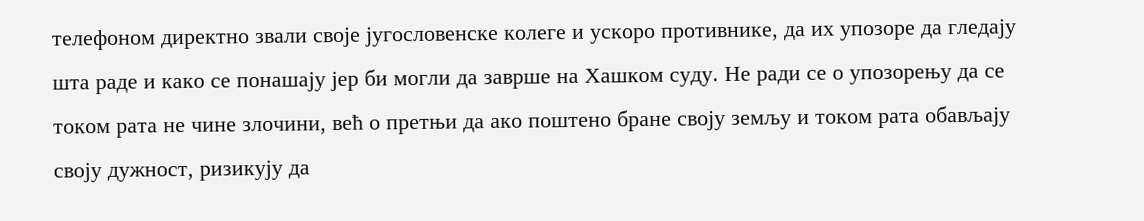телефоном директно звали своје југословенске колеге и ускоро противнике, да их упозоре да гледају шта раде и како се понашају јер би могли да заврше на Хашком суду. Не ради се о упозорењу да се током рата не чине злочини, већ о претњи да ако поштено бране своју земљу и током рата обављају своју дужност, ризикују да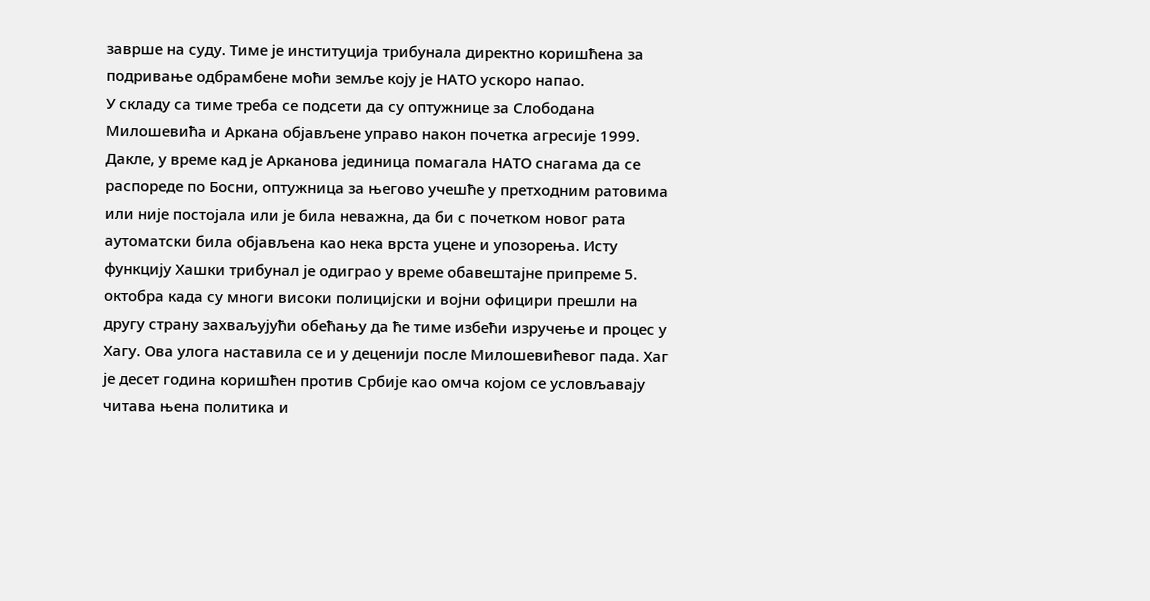заврше на суду. Тиме је институција трибунала директно коришћена за подривање одбрамбене моћи земље коју је НАТО ускоро напао.
У складу са тиме треба се подсети да су оптужнице за Слободана Милошевића и Аркана објављене управо након почетка агресије 1999. Дакле, у време кад је Арканова јединица помагала НАТО снагама да се распореде по Босни, оптужница за његово учешће у претходним ратовима или није постојала или је била неважна, да би с почетком новог рата аутоматски била објављена као нека врста уцене и упозорења. Исту функцију Хашки трибунал је одиграо у време обавештајне припреме 5. октобра када су многи високи полицијски и војни официри прешли на другу страну захваљујући обећању да ће тиме избећи изручење и процес у Хагу. Ова улога наставила се и у деценији после Милошевићевог пада. Хаг је десет година коришћен против Србије као омча којом се условљавају читава њена политика и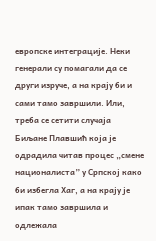европске интеграције. Неки генерали су помагали да се други изруче, а на крају би и сами тамо завршили. Или, треба се сетити случаја Биљане Плавшић која је одрадила читав процес „смене националиста” у Српској како би избегла Хаг, а на крају је ипак тамо завршила и одлежала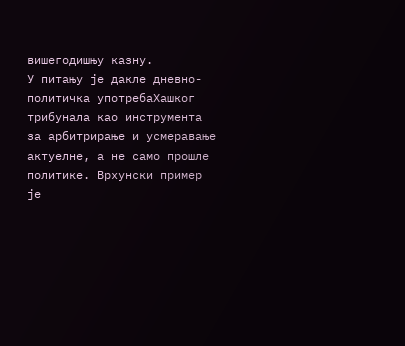вишегодишњу казну.
У питању је дакле дневно-политичка употребаХашког трибунала као инструмента за арбитрирање и усмеравање актуелне, а не само прошле политике. Врхунски пример је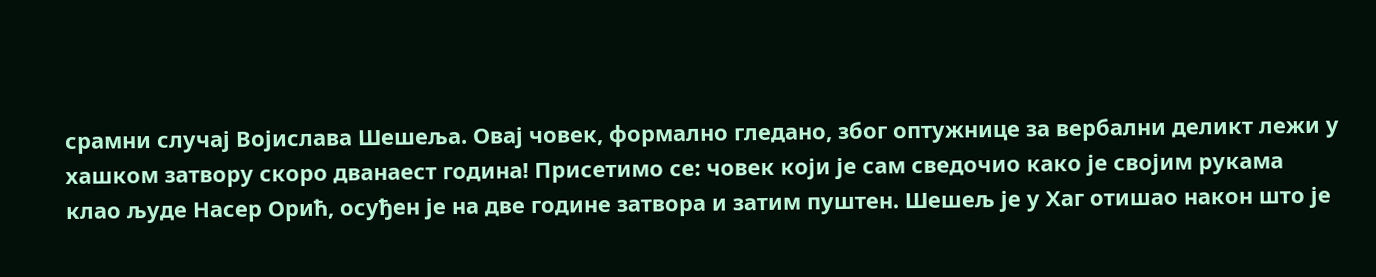срамни случај Војислава Шешеља. Овај човек, формално гледано, због оптужнице за вербални деликт лежи у хашком затвору скоро дванаест година! Присетимо се: човек који је сам сведочио како је својим рукама клао људе Насер Орић, осуђен је на две године затвора и затим пуштен. Шешељ је у Хаг отишао након што је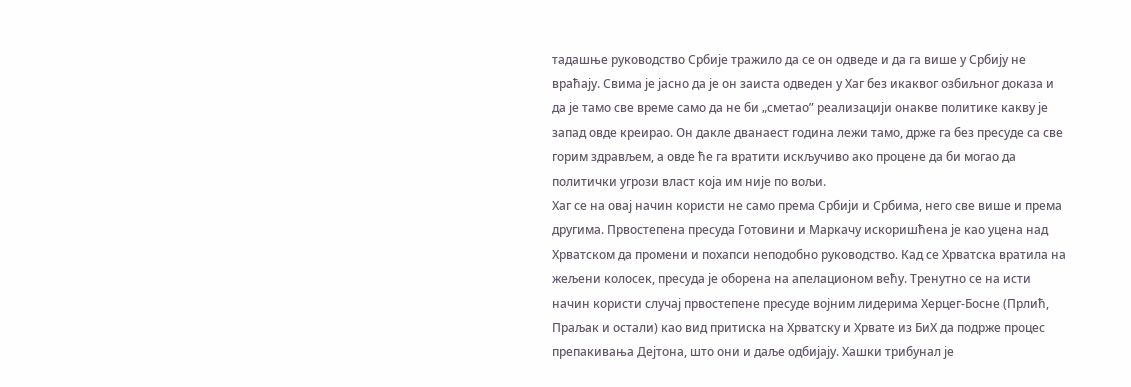тадашње руководство Србије тражило да се он одведе и да га више у Србију не враћају. Свима је јасно да је он заиста одведен у Хаг без икаквог озбиљног доказа и да је тамо све време само да не би „сметао” реализацији онакве политике какву је запад овде креирао. Он дакле дванаест година лежи тамо, држе га без пресуде са све горим здрављем, а овде ће га вратити искључиво ако процене да би могао да политички угрози власт која им није по вољи.
Хаг се на овај начин користи не само према Србији и Србима, него све више и према другима. Првостепена пресуда Готовини и Маркачу искоришћена је као уцена над Хрватском да промени и похапси неподобно руководство. Кад се Хрватска вратила на жељени колосек, пресуда је оборена на апелационом већу. Тренутно се на исти начин користи случај првостепене пресуде војним лидерима Херцег-Босне (Прлић, Праљак и остали) као вид притиска на Хрватску и Хрвате из БиХ да подрже процес препакивања Дејтона, што они и даље одбијају. Хашки трибунал је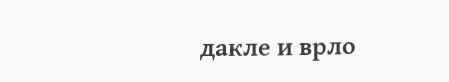дакле и врло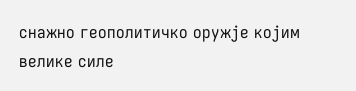снажно геополитичко оружје којим велике силе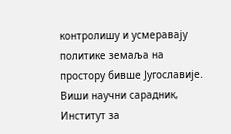контролишу и усмеравају политике земаља на простору бивше Југославије.
Виши научни сарадник, Институт за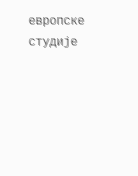европске студије